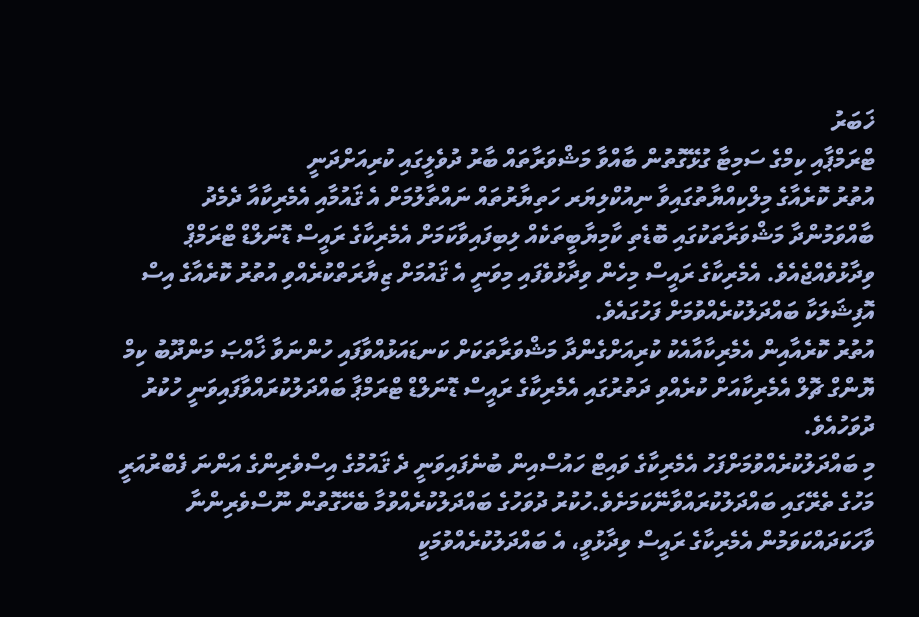ޚަބަރު
ޓްރަމްޕާއި ކިމްގެ ސަމިޓާ ގުޅޭގޮތުން ބާއްވާ މަޝްވަރާތައް ބާރު ދުވެލީގައި ކުރިއަށްދަނީ
އުތުރު ކޮރެއާގެ މިލްކިއްޔާތުގައިވާ ނިއުކްލިޔަރ ހަތިޔާރުތައް ނައްތާލުމަށް އެ ޤައުމާއި އެމެރިކާއާ ދެމެދު ބާއްވަމުންދާ މަޝްވަރާތަކުގައި ބޮޑެތި ކާމިޔާބީތަކެއް ލިބިފައިވާކަމަށް އެމެރިކާގެ ރައީސް ޑޮނަލްޑް ޓްރަމްޕް ވިދާޅުވެއްޖެއެވެ. އެމެރިކާގެ ރައީސް މިހެން ވިދާޅުވެފައި މިވަނީ އެ ޤައުމަށް ޒިޔާރަތްކުރެއްވި އުތުރު ކޮރެއާގެ އިސް އޮފިޝަލަކާ ބައްދަލުކުރެއްވުމަށް ފަހުގައެވެ.
އުތުރު ކޮރެއާއިން އެމެރިކާއާއެކު ކުރިއަށްގެންދާ މަޝްވަރާތަކަށް ކަނޑައަޅުއްވާފައި ހުންނަވާ ޚާއްޞަ މަންދޫބު ކިމް ޔޮންގް ޗޮލް އެމެރިކާއަށް ކުރެއްވި ދަތުރުގައި އެމެރިކާގެ ރައީސް ޑޮނަލްޑް ޓްރަމްޕާ ބައްދަލުކުރައްވާފައިވަނީ ހުކުރު ދުވަހުއެވެ.
މި ބައްދަލުކުރެއްވުމަށްފަހު އެމެރިކާގެ ވައިޓް ހައުސްއިން ބުނެފައިވަނީ ދެ ޤައުމުގެ އިސްވެރިންގެ އަންނަ ފެބްރުއަރީ މަހުގެ ތެރޭގައި ބައްދަލުކުރައްވާނޭކަމަށެވެ.ހުކުރު ދުވަހުގެ ބައްދަލުކުރެއްވުމާ ބެހޭގޮތުން ނޫސްވެރިންނާ ވާހަކަދައްކަވަމުން އެމެރިކާގެ ރައީސް ވިދާޅުވީ، އެ ބައްދަލުކުރެއްވުމަކީ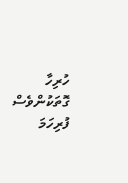ހުރިހާ ގޮތަކުންވެސް ފުރިހަމަ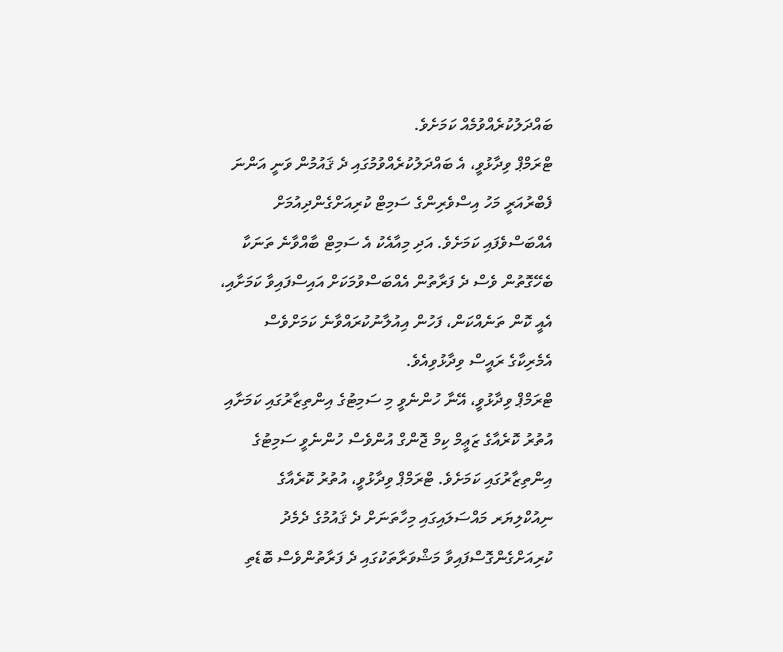ބައްދަލުކުރެއްވުމެއް ކަމަށެވެ.
ޓްރަމްޕް ވިދާޅުވީ، އެ ބައްދަލުކުރެއްވުމުގައި ދެ ޤައުމުން ވަނީ އަންނަ ފެބްރުއަރީ މަހު އިސްވެރިންގެ ސަމިޓް ކުރިއަށްގެންދިއުމަށް އެއްބަސްވެފައި ކަމަށެވެ. އަދި މިއާއެކު އެ ސަމިޓް ބާއްވާނެ ތަނަކާ ބެހޭގޮތުން ވެސް ދެ ފަރާތުން އެއްބަސްވުމަކަށް އައިސްފައިވާ ކަމަށާއި، އެއީ ކޮން ތަނެއްކަން، ފަހުން އިއުލާނުކުރައްވާނެ ކަމަށްވެސް އެމެރިކާގެ ރައީސް ވިދާޅުވިއެވެ.
ޓްރަމްޕް ވިދާޅުވީ، އޭނާ ހުންނެވީ މި ސަމިޓުގެ އިންތިޒާރުގައި ކަމަށާއި އުތުރު ކޮރެއާގެ ޒަޢީމް ކިމް ޖޮންގް އުންވެސް ހުންނެވީ ސަމިޓުގެ އިންތިޒާރުގައި ކަމަށެވެ. ޓްރަމްޕް ވިދާޅުވީ، އުތުރު ކޮރެއާގެ ނިއުކްލިޔަރ މައްސަލައިގައި މިހާތަނަށް ދެ ޤައުމުގެ ދެމެދު ކުރިއަށްގެންގޮސްފައިވާ މަޝްވަރާތަކުގައި ދެ ފަރާތުންވެސް ބޮޑެތި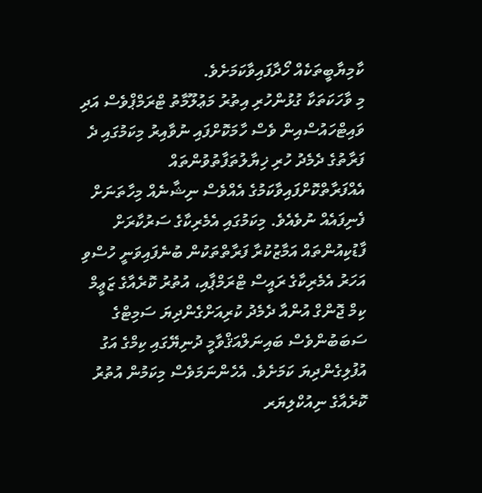ކާމިޔާބީތަކެއް ހޯދާފައިވާކަމަށެވެ.
މި ވާހަކަތަކާ ގުޅުންހުރި އިތުރު މަޢުލޫމާތު ޓްރަމްޕްވެސް އަދި ވައިޓްހައުސްއިން ވެސް ހާމަކޮށްފައި ނުވާއިރު މިކަމުގައި ދެ ފަރާތުގެ ދެމެދު ހުރި ޚިޔާލުތަފާތުވުންތައް އެއްފަރާތްކޮށްފައިވާކަމުގެ އެއްވެސް ނިޝާނެއް މިހާތަނަށް ފެނިފައެއް ނުވެއެވެ. މިކަމުގައި އެމެރިކާގެ ސަރުކާރަށް ފާޑުކިއުންތައް އަމާޒުކުރާ ފަރާތްތަކުން ބުނެފައިވަނީ ހުސްވި އަހަރު އެމެރިކާގެ ރައީސް ޓްރަމްޕާއި، އުތުރު ކޮރެއާގެ ޒަޢީމް ކިމް ޖޮންގް އުންއާ ދެމެދު ކުރިއަށްގެންދިޔަ ސަމިޓްގެ ސަބަބުންވެސް ބައިނަލްއަޤްވާމީ ދުނިޔޭގައި ކިމްގެ އަގު އުފުލިގެންދިޔަ ކަމަށެވެ. އެހެންނަމަވެސް މިކަމުން އުތުރު ކޮރެއާގެ ނިއުކްލިޔަރ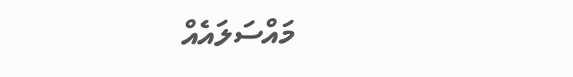މައްސަލައެއް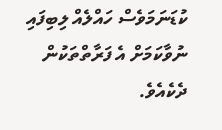ކުޑަނަމަވެސް ހައްލެއް ލިބިފައި ނުވާކަމަށް އެ ފަރާތްތަކުން ދެކެއެވެ.